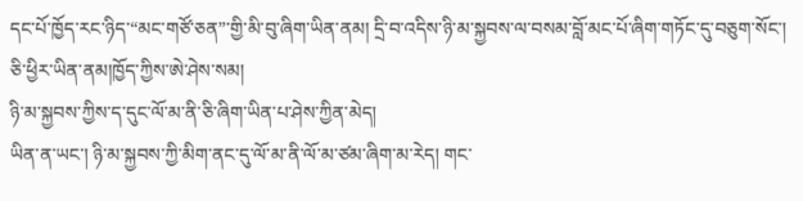དང་པོ་ཁྱོད་རང་ཉིད་“མང་གཙོ་ཅན”་གྱི་མི་བུ་ཞིག་ཡིན་ནམ། དྲི་བ་འདིས་ཉི་མ་སྐྱབས་ལ་བསམ་བློ་མང་པོ་ཞིག་གཏོང་དུ་བཅུག་སོང་།
ཅི་ཕྱིར་ཡིན་ནམ།ཁྱོད་ཀྱིས་ཨེ་ཤེས་སམ།
ཉི་མ་སྐྱབས་ཀྱིས་ད་དུང་ལོ་མ་ནི་ཅི་ཞིག་ཡིན་པ་ཤེས་ཀྱིན་མེད།
ཡིན་ན་ཡང་། ཉི་མ་སྐྱབས་ཀྱི་མིག་ནང་དུ་ལོ་མ་ནི་ལོ་མ་ཙམ་ཞིག་མ་རེད། གང་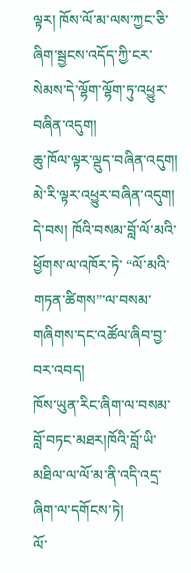ལྟར། ཁོས་ལོ་མ་ལས་ཀྱང་ཅི་ཞིག་སྦྱངས་འདོད་ཀྱི་ངར་སེམས་དེ་ལྷོག་ལྷོག་ཏུ་འཕྱུར་བཞིན་འདུག།
ཆུ་ཁོལ་ལྟར་ལྡུད་བཞིན་འདུག། མེ་རི་ལྟར་འཕྱུར་བཞིན་འདུག། དེ་བས། ཁོའི་བསམ་བློ་ལོ་མའི་ཕྱོགས་ལ་འཁོར་ཏེ་ “ལོ་མའི་གཏན་ཚིགས”་ལ་བསམ་གཞིགས་དང་འཚོལ་ཞིབ་བྱ་བར་འབད།
ཁོས་ཡུན་རིང་ཞིག་ལ་བསམ་བློ་བཏང་མཐར།ཁོའི་བློ་ཡི་མཐིལ་ལ་ལོ་མ་ནི་འདི་འདྲ་ཞིག་ལ་དགོངས་ཏེ།
ལོ་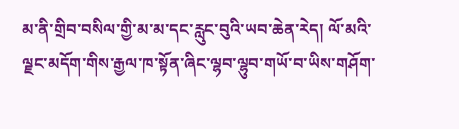མ་ནི་གྲིབ་བསིལ་གྱི་མ་མ་དང་རླུང་བུའི་ཡབ་ཆེན་རེད། ལོ་མའི་ལྗང་མདོག་གིས་རྒྱལ་ཁ་སྟོན་ཞིང་ལྷབ་ལྷུབ་གཡོ་བ་ཡིས་གཤོག་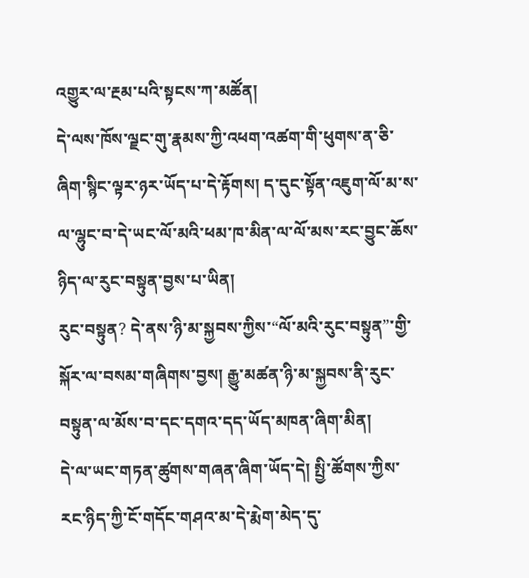འགྱུར་ལ་རྔམ་པའི་སྟངས་ཀ་མཚོན།
དེ་ལས་ཁོས་ལྗང་གུ་རྣམས་ཀྱི་འཕག་འཚག་གི་ཕུགས་ན་ཅི་ཞིག་སྙིང་ལྟར་ཉར་ཡོད་པ་དེ་རྟོགས། ད་དུང་སྟོན་འཇུག་ལོ་མ་ས་ལ་ལྷུང་བ་དེ་ཡང་ལོ་མའི་ཕམ་ཁ་མིན་ལ་ལོ་མས་རང་བྱུང་ཆོས་ཉིད་ལ་རུང་བསྟུན་བྱས་པ་ཡིན།
རུང་བསྟུན? དེ་ནས་ཉི་མ་སྐྱབས་ཀྱིས་“ལོ་མའི་རུང་བསྟུན”་གྱི་སྐོར་ལ་བསམ་གཞིགས་བྱས། རྒྱུ་མཚན་ཉི་མ་སྐྱབས་ནི་རུང་བསྟུན་ལ་མོས་བ་དང་དགའ་དད་ཡོད་མཁན་ཞིག་མིན།
དེ་ལ་ཡང་གཏན་ཚུགས་གཞན་ཞིག་ཡོད་དེ། སྤྱི་ཚོགས་ཀྱིས་རང་ཉིད་ཀྱི་ངོ་གདོང་གཤའ་མ་དེ་རྨེག་མེད་དུ་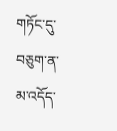གཏོང་དུ་བཅུག་ན་མ་འདོད་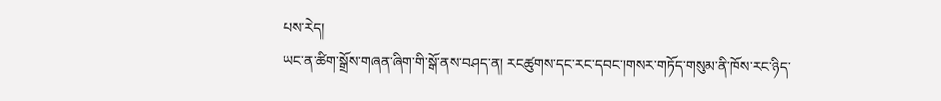པས་རེད།
ཡང་ན་ཚིག་སྒྲོས་གཞན་ཞིག་གི་སྒོ་ནས་བཤད་ན། རངཚུགས་དང་རང་དབང་།གསར་གཏོད་གསུམ་ནི་ཁོས་རང་ཉིད་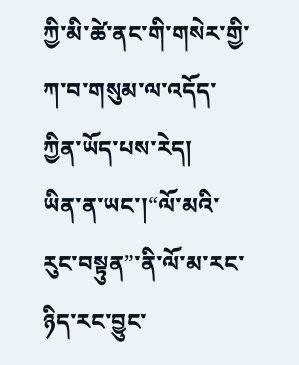ཀྱི་མི་ཚེ་ནང་གི་གསེར་གྱི་ཀ་བ་གསུམ་ལ་འདོད་ཀྱིན་ཡོད་པས་རེད།
ཡིན་ན་ཡང་།“ལོ་མའི་རུང་བསྟུན”་ནི་ལོ་མ་རང་ཉིད་རང་བྱུང་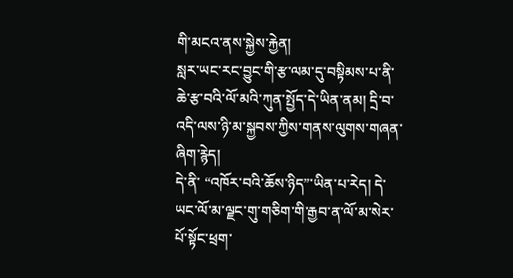གི་མངའ་ནས་སྐྱེས་རྐྱེན།
སླར་ཡང་རང་བྱུང་གི་རྩ་ལམ་དུ་བསྟིམས་པ་ནི་ཆེ་རྩ་བའི་ལོ་མའི་ཀུན་སྤྱོད་དེ་ཡིན་ནམ། དྲི་བ་འདི་ལས་ཉི་མ་སྐྱབས་ཀྱིས་གནས་ལུགས་གཞན་ཞིག་རྙེད།
དེ་ནི་ “འཁོར་བའི་ཆོས་ཉིད”་ཡིན་པ་རེད། དེ་ཡང་ལོ་མ་ལྗང་གུ་གཅིག་གི་རྒྱབ་ན་ལོ་མ་སེར་པོ་སྟོང་ཕྲག་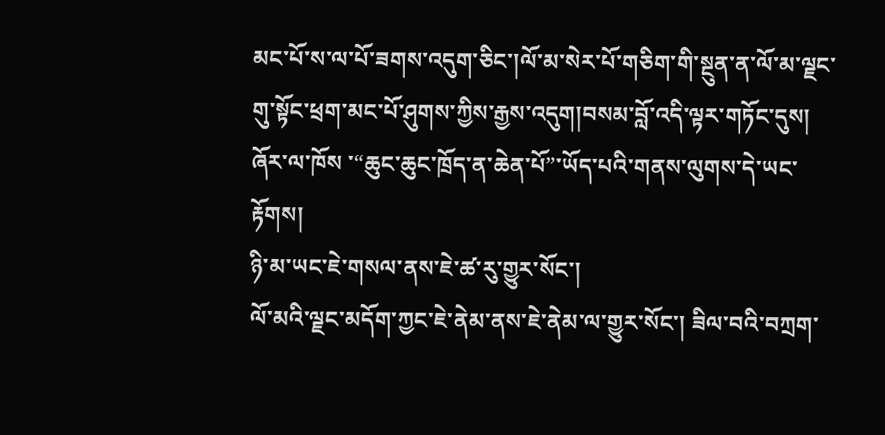མང་པོ་ས་ལ་པོ་ཟགས་འདུག་ཅིང་།ལོ་མ་སེར་པོ་གཅིག་གི་སྔུན་ན་ལོ་མ་ལྗང་གུ་སྟོང་ཕྲག་མང་པོ་ཤུགས་ཀྱིས་རྒྱས་འདུག།བསམ་བློ་འདི་ལྟར་གཏོང་དུས། ཞོར་ལ་ཁོས ་“ཆུང་ཆུང་ཁྲོད་ན་ཆེན་པོ”་ཡོད་པའི་གནས་ལུགས་དེ་ཡང་རྟོགས།
ཉི་མ་ཡང་ཇེ་གསལ་ནས་ཇེ་ཚ་རུ་གྱུར་སོང་།
ལོ་མའི་ལྗང་མདོག་ཀྱང་ཇེ་ནེམ་ནས་ཇེ་ནེམ་ལ་གྱུར་སོང་། ཟིལ་བའི་བཀྲག་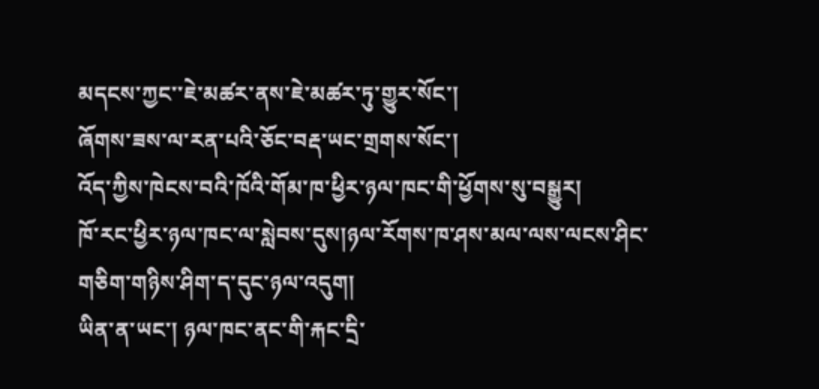མདངས་ཀྱང་་ཇེ་མཚར་ནས་ཇེ་མཚར་ཏུ་གྱུར་སོང་།
ཞོགས་ཟས་ལ་རན་པའི་ཅོང་བརྡ་ཡང་གྲགས་སོང་།
འོད་ཀྱིས་ཁེངས་བའི་ཁོའི་གོམ་ཁ་ཕྱིར་ཉལ་ཁང་གི་ཕྱོགས་སུ་བསྒྱུར།
ཁོ་རང་ཕྱིར་ཉལ་ཁང་ལ་སླེབས་དུས།ཉལ་རོགས་ཁ་ཤས་མལ་ལས་ལངས་ཤིང་གཅིག་གཉིས་ཤིག་ད་དུང་ཉལ་འདུག།
ཡིན་ན་ཡང་། ཉལ་ཁང་ནང་གི་རྐང་དྲི་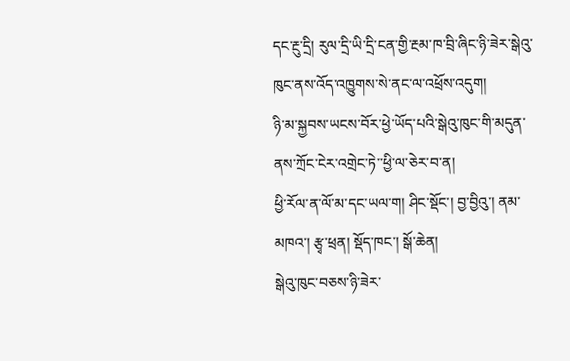དང་རྔུ་དྲི། རུལ་དྲི་ཡི་དྲི་ངན་གྱི་རྔམ་ཁ་བྲི་ཞིང་ཉི་ཟེར་སྒེའུ་ཁུང་ནས་འོད་འཁྱུགས་སེ་ནང་ལ་འཕྲོས་འདུག།
ཉི་མ་སྐྱབས་ཡངས་བོར་ཕྱེ་ཡོད་པའི་སྒེའུ་ཁུང་གི་མདུན་ནས་ཀྲོང་ངེར་འགྲེང་ཏེ་་ཕྱི་ལ་ཅེར་བ་ན།
ཕྱི་རོལ་ན་ལོ་མ་དང་ཡལ་ག། ཤིང་སྡོང་། བྱ་བྱིའུ་། ནམ་མཁའ་། རྩྭ་ཕྲན། སྡོད་ཁང་། སྒོ་ཆེན།
སྒེའུ་ཁུང་བཅས་ཉི་ཟེར་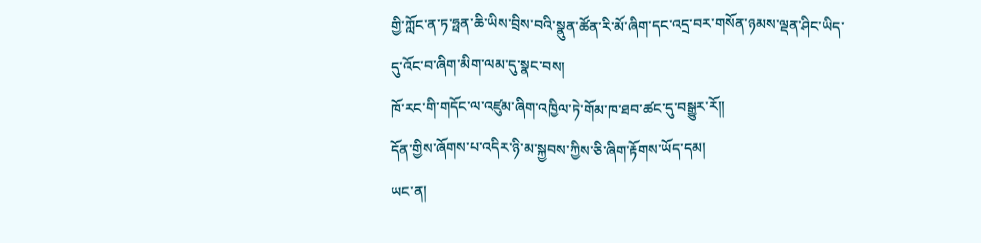གྱི་ཀློང་ན་ཏ་ཧྥན་ཆི་ཡིས་བྲིས་བའི་སྣུན་ཚོན་རི་མོ་ཞིག་དང་འདྲ་བར་གསོན་ཉམས་ལྡན་ཤིང་ཡིད་དུ་འོང་བ་ཞིག་མིག་ལམ་དུ་སྣང་བས།
ཁོ་རང་གི་གདོང་ལ་འཛུམ་ཞིག་འཁྱིལ་ཏེ་གོམ་ཁ་ཐབ་ཚང་དུ་བསྒྱུར་རོ།།
དོན་གྱིས་ཞོགས་པ་འདིར་ཉི་མ་སྐྱབས་ཀྱིས་ཅི་ཞིག་རྟོགས་ཡོད་དམ།
ཡང་ན།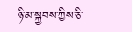ཉི་མ་སྐྱབས་ཀྱིས་ཅི་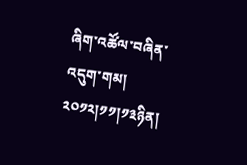ཞིག་འཚོལ་བཞིན་འདུག་གམ།
༢༠༡༢།༡༡།༡༣ཉིན།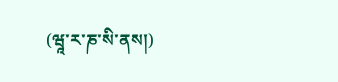(ཝཱ་ར་ཎ་སི་ནས།)